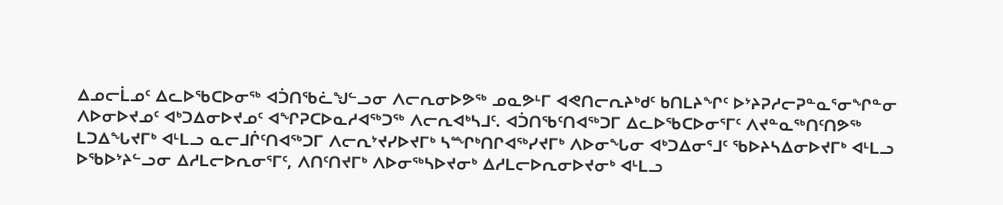ᐃᓄᓕᒫᓄᑦ ᐃᓚᐅᖃᑕᐅᓂᖅ ᐊᑑᑎᖃᓛᖑᓪᓗᓂ ᐱᓕᕆᓂᐅᕗᖅ ᓄᓇᕗᒻᒥ ᐊᕙᑎᓕᕆᔨᒃᑯᑦ ᑲᑎᒪᔨᖏᑦ ᐅᔾᔨᕈᓱᓕᕈᓐᓇᕐᓂᖏᓐᓂ ᐱᐅᓂᐅᔪᓄᑦ ᐊᒃᑐᐃᓂᐅᔪᓄᑦ ᐊᖏᕈᑕᐅᓇᓱᐊᖅᑐᖅ ᐱᓕᕆᐊᒃᓴᒧᑦ. ᐊᑑᑎᖃᑦᑎᐊᖅᑐᒥ ᐃᓚᐅᖃᑕᐅᓂᕐᒥᑦ ᐱᔪᓐᓇᖅᑎᑦᑎᕗᖅ ᒪᑐᐃᖓᔪᒥᒃ ᐊᒻᒪᓗ ᓇᓕᒧᒌᑦᑎᐊᖅᑐᒥ ᐱᓕᕆᔾᔪᓯᐅᔪᒥᒃ ᓴᙱᒃᑎᒋᐊᖅᓯᔪᒥᒃ ᐱᐅᓂᖓᓂ ᐊᒃᑐᐃᓂᕐᒧᑦ ᖃᐅᔨᓴᐃᓂᐅᔪᒥᒃ ᐊᒻᒪᓗ ᐅᖃᐅᔾᔨᓪᓗᓂ ᐃᓱᒪᓕᐅᕆᓂᕐᒥᑦ, ᐱᑎᑦᑎᔪᒥᒃ ᐱᐅᓂᖅᓴᐅᔪᓂᒃ ᐃᓱᒪᓕᐅᕆᓂᐅᔪᓂᒃ ᐊᒻᒪᓗ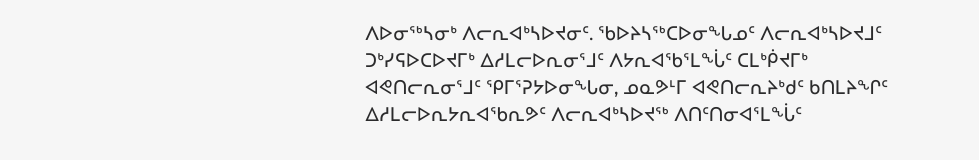ᐱᐅᓂᖅᓴᓂᒃ ᐱᓕᕆᐊᒃᓴᐅᔪᓂᑦ. ᖃᐅᔨᓴᖅᑕᐅᓂᖓᓄᑦ ᐱᓕᕆᐊᒃᓴᐅᔪᒧᑦ ᑐᒃᓯᕋᐅᑕᐅᔪᒥᒃ ᐃᓱᒪᓕᐅᕆᓂᕐᒧᑦ ᐱᔭᕆᐊᖃᕐᒪᖔᑦ ᑕᒪᒃᑮᔪᒥᒃ ᐊᕙᑎᓕᕆᓂᕐᒧᑦ ᕿᒥᕐᕈᔭᐅᓂᖓᓂ, ᓄᓇᕗᒻᒥ ᐊᕙᑎᓕᕆᔨᒃᑯᑦ ᑲᑎᒪᔨᖏᑦ ᐃᓱᒪᓕᐅᕆᔭᕆᐊᖃᕆᕗᑦ ᐱᓕᕆᐊᒃᓴᐅᔪᖅ ᐱᑎᑦᑎᓂᐊᕐᒪᖔᑦ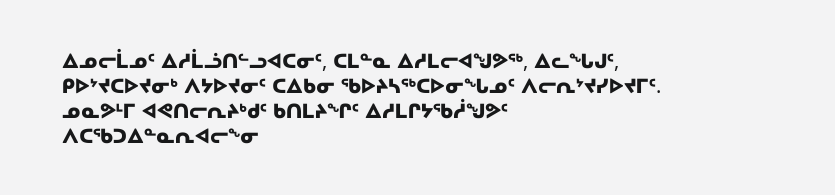ᐃᓄᓕᒫᓄᑦ ᐃᓱᒫᓘᑎᓪᓗᐊᑕᓂᑦ, ᑕᒪᓐᓇ ᐃᓱᒪᓕᐊᖑᕗᖅ, ᐃᓚᖓᒍᑦ, ᑭᐅᔾᔪᑕᐅᔪᓂᒃ ᐱᔭᐅᔪᓂᑦ ᑕᐃᑲᓂ ᖃᐅᔨᓴᖅᑕᐅᓂᖓᓄᑦ ᐱᓕᕆᔾᔪᓯᐅᔪᒥᑦ.
ᓄᓇᕗᒻᒥ ᐊᕙᑎᓕᕆᔨᒃᑯᑦ ᑲᑎᒪᔨᖏᑦ ᐃᓱᒪᒋᔭᖃᓲᖑᕗᑦ ᐱᑕᖃᑐᐃᓐᓇᕆᐊᓕᖕᓂ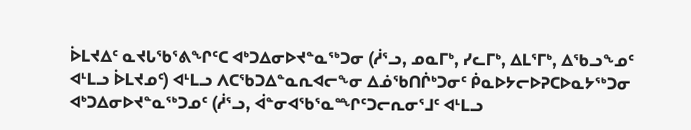ᐆᒪᔪᐃᑦ ᓇᔪᒐᖃᕐᕕᖏᑦᑕ ᐊᒃᑐᐃᓂᐅᔪᓐᓇᖅᑐᓂ (ᓲᕐᓗ, ᓄᓇᒥᒃ, ᓯᓚᒥᒃ, ᐃᒪᕐᒥᒃ, ᐃᖃᓗᖕᓄᑦ ᐊᒻᒪᓗ ᐆᒪᔪᓄᑦ) ᐊᒻᒪᓗ ᐱᑕᖃᑐᐃᓐᓇᕆᐊᓕᖕᓂ ᐃᓅᖃᑎᒌᒃᑐᓂᑦ ᑮᓇᐅᔭᓕᐅᕈᑕᐅᓇᔭᖅᑐᓂ ᐊᒃᑐᐃᓂᐅᔪᓐᓇᖅᑐᓄᑦ (ᓲᕐᓗ, ᐋᓐᓂᐊᖃᕐᓇᙱᑦᑐᓕᕆᓂᕐᒧᑦ ᐊᒻᒪᓗ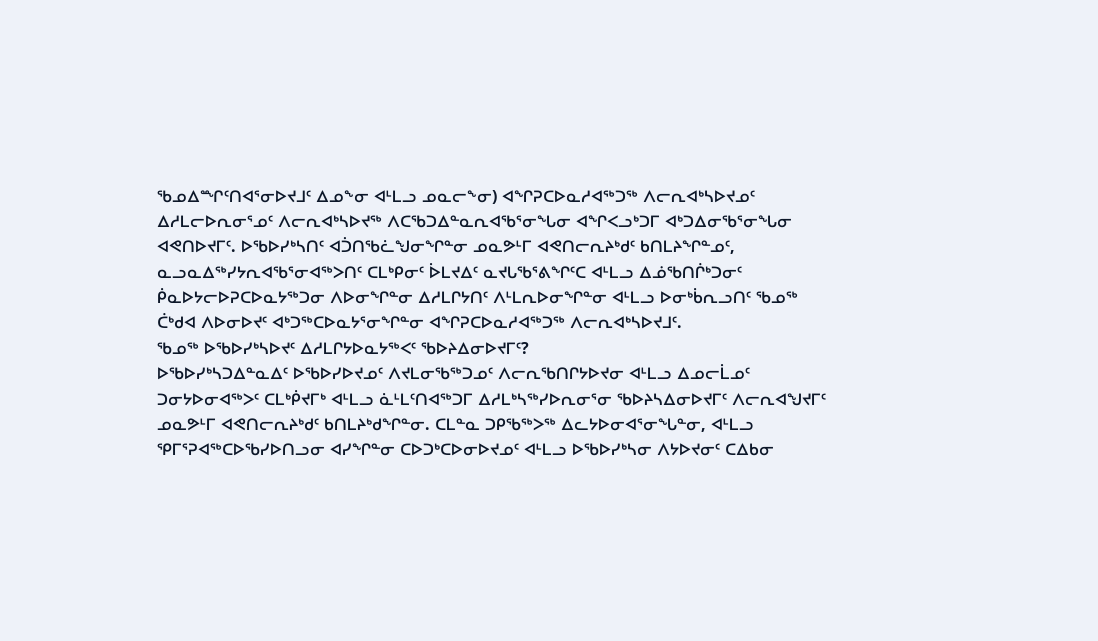ᖃᓄᐃᙱᑦᑎᐊᕐᓂᐅᔪᒧᑦ ᐃᓄᖕᓂ ᐊᒻᒪᓗ ᓄᓇᓕᖕᓂ) ᐊᖏᕈᑕᐅᓇᓱᐊᖅᑐᖅ ᐱᓕᕆᐊᒃᓴᐅᔪᓄᑦ ᐃᓱᒪᓕᐅᕆᓂᕐᓄᑦ ᐱᓕᕆᐊᒃᓴᐅᔪᖅ ᐱᑕᖃᑐᐃᓐᓇᕆᐊᖃᕐᓂᖓᓂ ᐊᖏᐸᓗᒃᑐᒥ ᐊᒃᑐᐃᓂᖃᕐᓂᖓᓂ ᐊᕙᑎᐅᔪᒥᑦ. ᐅᖃᐅᓯᒃᓴᑎᑦ ᐊᑑᑎᖃᓛᖑᓂᖏᓐᓂ ᓄᓇᕗᒻᒥ ᐊᕙᑎᓕᕆᔨᒃᑯᑦ ᑲᑎᒪᔨᖏᓐᓄᑦ, ᓇᓗᓇᐃᖅᓯᔭᕆᐊᖃᕐᓂᐊᖅᐳᑎᑦ ᑕᒪᒃᑭᓂᑦ ᐆᒪᔪᐃᑦ ᓇᔪᒐᖃᕐᕕᖏᑦᑕ ᐊᒻᒪᓗ ᐃᓅᖃᑎᒌᒃᑐᓂᑦ ᑮᓇᐅᔭᓕᐅᕈᑕᐅᓇᔭᖅᑐᓂ ᐱᐅᓂᖏᓐᓂ ᐃᓱᒪᒋᔭᑎᑦ ᐱᒻᒪᕆᐅᓂᖏᓐᓂ ᐊᒻᒪᓗ ᐅᓂᒃᑳᕆᓗᑎᑦ ᖃᓄᖅ ᑖᒃᑯᐊ ᐱᐅᓂᐅᔪᑦ ᐊᒃᑐᖅᑕᐅᓇᔭᕐᓂᖏᓐᓂ ᐊᖏᕈᑕᐅᓇᓱᐊᖅᑐᖅ ᐱᓕᕆᐊᒃᓴᐅᔪᒧᑦ.
ᖃᓄᖅ ᐅᖃᐅᓯᒃᓴᐅᔪᑦ ᐃᓱᒪᒋᔭᐅᓇᔭᖅᐸᑦ ᖃᐅᔨᐃᓂᐅᔪᒥᑦ?
ᐅᖃᐅᓯᒃᓴᑐᐃᓐᓇᐃᑦ ᐅᖃᐅᓯᐅᔪᓄᑦ ᐱᔪᒪᓂᖃᖅᑐᓄᑦ ᐱᓕᕆᖃᑎᒋᔭᐅᔪᓂ ᐊᒻᒪᓗ ᐃᓄᓕᒫᓄᑦ ᑐᓂᔭᐅᓂᐊᖅᐳᑦ ᑕᒪᒃᑮᔪᒥᒃ ᐊᒻᒪᓗ ᓈᒻᒪᑦᑎᐊᖅᑐᒥ ᐃᓱᒪᒃᓴᖅᓯᐅᕆᓂᕐᓂ ᖃᐅᔨᓴᐃᓂᐅᔪᒥᑦ ᐱᓕᕆᐊᖑᔪᒥᑦ ᓄᓇᕗᒻᒥ ᐊᕙᑎᓕᕆᔨᒃᑯᑦ ᑲᑎᒪᔨᒃᑯᖏᓐᓂ. ᑕᒪᓐᓇ ᑐᑭᖃᖅᐳᖅ ᐃᓚᔭᐅᓂᐊᕐᓂᖓᓐᓂ, ᐊᒻᒪᓗ ᕿᒥᕐᕈᐊᖅᑕᐅᖃᓯᐅᑎᓗᓂ ᐊᓯᖏᓐᓂ ᑕᐅᑐᒃᑕᐅᓂᐅᔪᓄᑦ ᐊᒻᒪᓗ ᐅᖃᐅᓯᒃᓴᓂ ᐱᔭᐅᔪᓂᑦ ᑕᐃᑲᓂ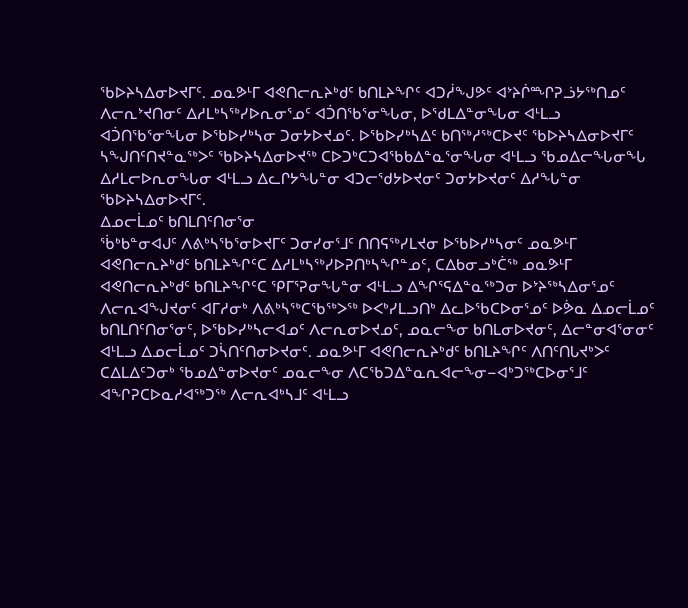ᖃᐅᔨᓴᐃᓂᐅᔪᒥᑦ. ᓄᓇᕗᒻᒥ ᐊᕙᑎᓕᕆᔨᒃᑯᑦ ᑲᑎᒪᔨᖏᑦ ᐊᑐᓲᖑᕗᑦ ᐊᔾᔨᒌᙱᕈᓘᔭᖅᑎᓄᑦ ᐱᓕᕆᔾᔪᑎᓂᑦ ᐃᓱᒪᒃᓴᖅᓯᐅᕆᓂᕐᓄᑦ ᐊᑑᑎᖃᕐᓂᖓᓂ, ᐅᖁᒪᐃᓐᓂᖓᓂ ᐊᒻᒪᓗ ᐊᑑᑎᖃᕐᓂᖓᓂ ᐅᖃᐅᓯᒃᓴᓂ ᑐᓂᔭᐅᔪᓄᑦ. ᐅᖃᐅᓯᒃᓴᐃᑦ ᑲᑎᖅᓱᖅᑕᐅᔪᑦ ᖃᐅᔨᓴᐃᓂᐅᔪᒥᑦ ᓴᖑᑎᑦᑎᔪᓐᓇᖅᐳᑦ ᖃᐅᔨᓴᐃᓂᐅᔪᖅ ᑕᐅᑐᒃᑕᑐᐊᖃᑲᐃᓐᓇᕐᓂᖓᓂ ᐊᒻᒪᓗ ᖃᓄᐃᓕᖓᓂᖓ ᐃᓱᒪᓕᐅᕆᓂᖓᓂ ᐊᒻᒪᓗ ᐃᓚᒋᔭᖓᓐᓂ ᐊᑐᓕᖁᔭᐅᔪᓂᑦ ᑐᓂᔭᐅᔪᓂᑦ ᐃᓱᖓᓐᓂ ᖃᐅᔨᓴᐃᓂᐅᔪᒥᑦ.
ᐃᓄᓕᒫᓄᑦ ᑲᑎᒪᑎᑦᑎᓂᕐᓂ
ᖄᒃᑲᓐᓂᐊᒍᑦ ᐱᕕᒃᓴᖃᕐᓂᐅᔪᒥᑦ ᑐᓂᓯᓂᕐᒧᑦ ᑎᑎᕋᖅᓯᒪᔪᓂ ᐅᖃᐅᓯᒃᓴᓂᑦ ᓄᓇᕗᒻᒥ ᐊᕙᑎᓕᕆᔨᒃᑯᑦ ᑲᑎᒪᔨᖏᑦᑕ ᐃᓱᒪᒃᓴᖅᓯᐅᕈᑎᒃᓴᖏᓐᓄᑦ, ᑕᐃᑲᓂᓗᒃᑖᖅ ᓄᓇᕗᒻᒥ ᐊᕙᑎᓕᕆᔨᒃᑯᑦ ᑲᑎᒪᔨᖏᑦᑕ ᕿᒥᕐᕈᓂᖓᓐᓂ ᐊᒻᒪᓗ ᐃᖏᕐᕋᐃᓐᓇᖅᑐᓂ ᐅᔾᔨᖅᓴᐃᓂᕐᓄᑦ ᐱᓕᕆᐊᖑᔪᓂᑦ ᐊᒥᓱᓂᒃ ᐱᕕᒃᓴᖅᑕᖃᖅᐳᖅ ᐅᐸᒃᓯᒪᓗᑎᒃ ᐃᓚᐅᖃᑕᐅᓂᕐᓄᑦ ᐅᕘᓇ ᐃᓄᓕᒫᓄᑦ ᑲᑎᒪᑎᑦᑎᓂᕐᓂᑦ, ᐅᖃᐅᓯᒃᓴᓕᐊᓄᑦ ᐱᓕᕆᓂᐅᔪᓄᑦ, ᓄᓇᓕᖕᓂ ᑲᑎᒪᓂᐅᔪᓂᑦ, ᐃᓕᓐᓂᐊᕐᓂᓂᑦ ᐊᒻᒪᓗ ᐃᓄᓕᒫᓄᑦ ᑐᓵᑎᑦᑎᓂᐅᔪᓂᑦ. ᓄᓇᕗᒻᒥ ᐊᕙᑎᓕᕆᔨᒃᑯᑦ ᑲᑎᒪᔨᖏᑦ ᐱᑎᑦᑎᒐᔪᒃᐳᑦ ᑕᐃᒪᐃᑦᑐᓂᒃ ᖃᓄᐃᓐᓂᐅᔪᓂᑦ ᓄᓇᓕᖕᓂ ᐱᑕᖃᑐᐃᓐᓇᕆᐊᓕᖕᓂ−ᐊᒃᑐᖅᑕᐅᓂᕐᒧᑦ ᐊᖏᕈᑕᐅᓇᓱᐊᖅᑐᖅ ᐱᓕᕆᐊᒃᓴᒧᑦ ᐊᒻᒪᓗ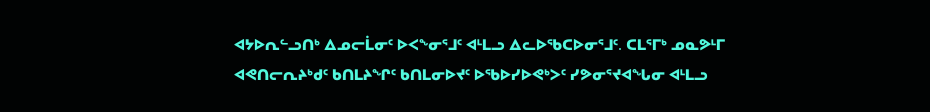ᐊᔭᐅᕆᓪᓗᑎᒃ ᐃᓄᓕᒫᓂᑦ ᐅᐸᖕᓂᕐᒧᑦ ᐊᒻᒪᓗ ᐃᓚᐅᖃᑕᐅᓂᕐᒧᑦ. ᑕᒪᕐᒥᒃ ᓄᓇᕗᒻᒥ ᐊᕙᑎᓕᕆᔨᒃᑯᑦ ᑲᑎᒪᔨᖏᑦ ᑲᑎᒪᓂᐅᔪᑦ ᐅᖃᐅᓯᐅᕙᒃᐳᑦ ᓯᕗᓂᕐᔪᐊᖓᓂ ᐊᒻᒪᓗ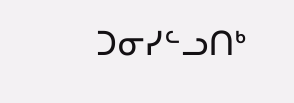ᑐᓂᓯᓪᓗᑎᒃ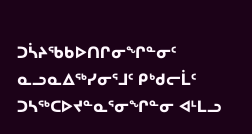ᑐᓵᔨᖃᑲᐅᑎᒋᓂᖏᓐᓂᑦ ᓇᓗᓇᐃᖅᓯᓂᕐᒧᑦ ᑭᒃᑯᓕᒫᑦ ᑐᓴᖅᑕᐅᔪᓐᓇᕐᓂᖏᓐᓂ ᐊᒻᒪᓗ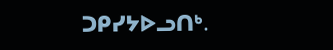ᑐᑭᓯᔭᐅᓗᑎᒃ.